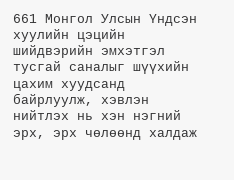661 Монгол Улсын Үндсэн хуулийн цэцийн шийдвэрийн эмхэтгэл тусгай саналыг шүүхийн цахим хуудсанд байрлуулж, хэвлэн нийтлэх нь хэн нэгний эрх, эрх чөлөөнд халдаж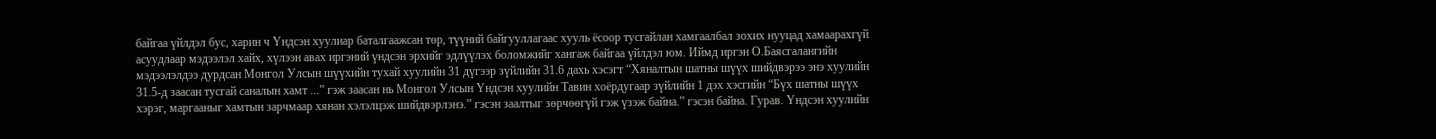байгаа үйлдэл бус, харин ч Үндсэн хуулиар баталгаажсан төр, түүний байгууллагаас хууль ёсоор тусгайлан хамгаалбал зохих нууцад хамаарахгүй асуудлаар мэдээлэл хайх, хүлээн авах иргэний үндсэн эрхийг эдлүүлэх боломжийг хангаж байгаа үйлдэл юм. Иймд иргэн О.Баясгалангийн мэдээлэлдээ дурдсан Монгол Улсын шүүхийн тухай хуулийн 31 дүгээр зүйлийн 31.6 дахь хэсэгт “Хяналтын шатны шүүх шийдвэрээ энэ хуулийн 31.5-д заасан тусгай саналын хамт ...” гэж заасан нь Монгол Улсын Үндсэн хуулийн Тавин хоёрдугаар зүйлийн 1 дэх хэсгийн “Бүх шатны шүүх хэрэг, маргааныг хамтын зарчмаар хянан хэлэлцэж шийдвэрлэнэ.” гэсэн заалтыг зөрчөөгүй гэж үзэж байна.” гэсэн байна. Гурав. Үндсэн хуулийн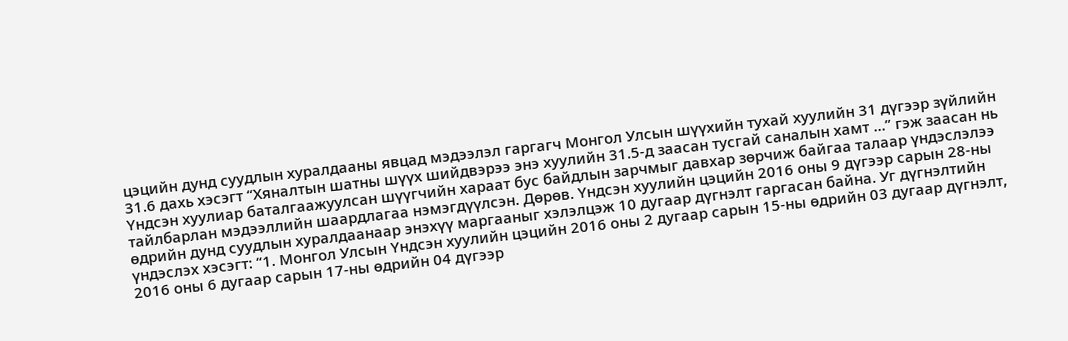цэцийн дунд суудлын хуралдааны явцад мэдээлэл гаргагч Монгол Улсын шүүхийн тухай хуулийн 31 дүгээр зүйлийн 31.6 дахь хэсэгт “Хяналтын шатны шүүх шийдвэрээ энэ хуулийн 31.5-д заасан тусгай саналын хамт ...” гэж заасан нь Үндсэн хуулиар баталгаажуулсан шүүгчийн хараат бус байдлын зарчмыг давхар зөрчиж байгаа талаар үндэслэлээ тайлбарлан мэдээллийн шаардлагаа нэмэгдүүлсэн. Дөрөв. Үндсэн хуулийн цэцийн 2016 оны 9 дүгээр сарын 28-ны өдрийн дунд суудлын хуралдаанаар энэхүү маргааныг хэлэлцэж 10 дугаар дүгнэлт гаргасан байна. Уг дүгнэлтийн үндэслэх хэсэгт: “1. Монгол Улсын Үндсэн хуулийн цэцийн 2016 оны 2 дугаар сарын 15-ны өдрийн 03 дугаар дүгнэлт, 2016 оны 6 дугаар сарын 17-ны өдрийн 04 дүгээр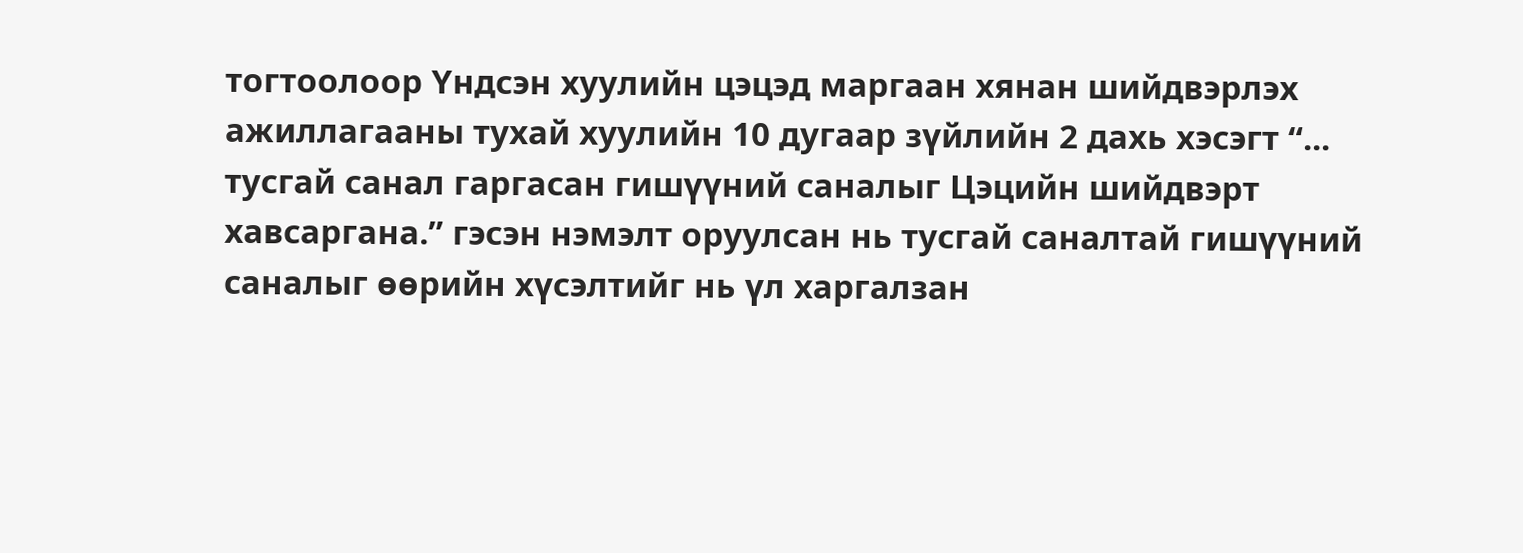тогтоолоор Үндсэн хуулийн цэцэд маргаан хянан шийдвэрлэх ажиллагааны тухай хуулийн 10 дугаар зүйлийн 2 дахь хэсэгт “... тусгай санал гаргасан гишүүний саналыг Цэцийн шийдвэрт хавсаргана.” гэсэн нэмэлт оруулсан нь тусгай саналтай гишүүний саналыг өөрийн хүсэлтийг нь үл харгалзан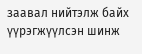заавал нийтэлж байх үүрэгжүүлсэн шинж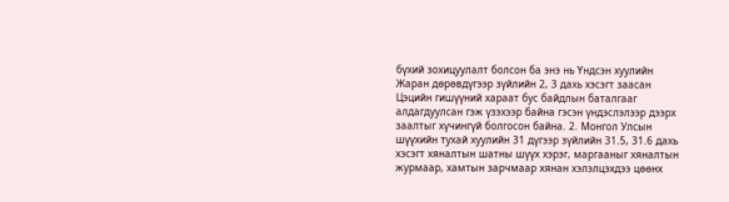бүхий зохицуулалт болсон ба энэ нь Үндсэн хуулийн Жаран дөрөвдүгээр зүйлийн 2, 3 дахь хэсэгт заасан Цэцийн гишүүний хараат бус байдлын баталгааг алдагдуулсан гэж үзэхээр байна гэсэн үндэслэлээр дээрх заалтыг хүчингүй болгосон байна. 2. Монгол Улсын шүүхийн тухай хуулийн 31 дүгээр зүйлийн 31.5, 31.6 дахь хэсэгт хяналтын шатны шүүх хэрэг, маргааныг хяналтын журмаар, хамтын зарчмаар хянан хэлэлцэхдээ цөөнх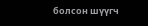болсон шүүгч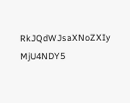RkJQdWJsaXNoZXIy MjU4NDY5